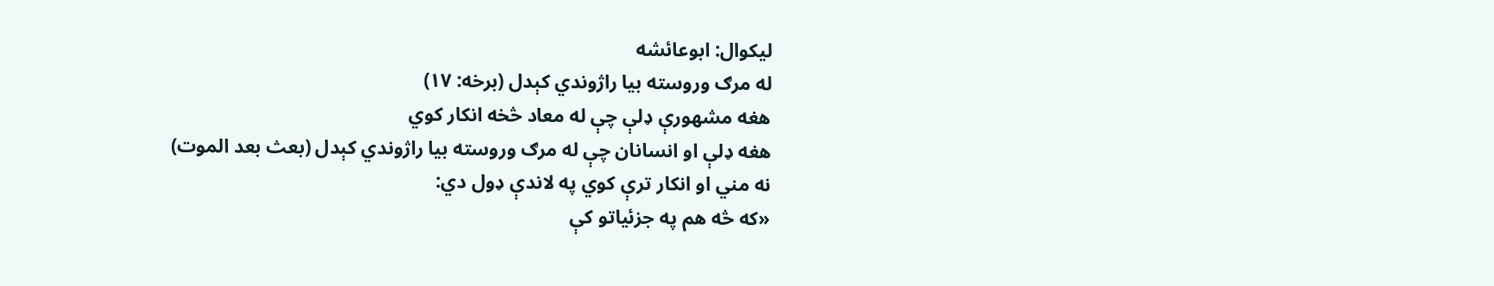لیکوال: ابوعائشه
له مرګ وروسته بیا راژوندي کېدل (برخه: ۱۷)
هغه مشهورې ډلې چې له معاد څخه انکار کوي
هغه ډلې او انسانان چې له مرګ وروسته بیا راژوندي کېدل (بعث بعد الموت) نه مني او انکار ترې کوي په لاندې ډول دي:
«که څه هم په جزئیاتو کې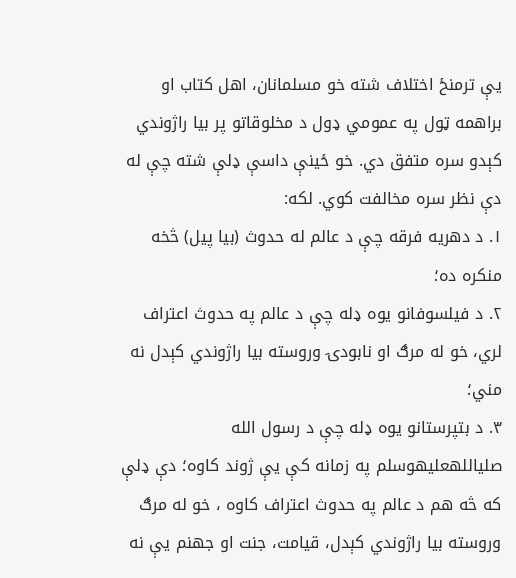یې ترمنځ اختلاف شته خو مسلمانان، اهل کتاب او براهمه ټول په عمومي ډول د مخلوقاتو پر بیا راژوندي کېدو سره متفق دي. خو ځینې داسې ډلې شته چې له دې نظر سره مخالفت کوي. لکه:
۱. د دهریه فرقه چې د عالم له حدوث (بیا پیل) څخه منکره ده؛
۲. د فیلسوفانو یوه ډله چې د عالم په حدوث اعتراف لري، خو له مرګ او نابودۍ وروسته بیا راژوندي کېدل نه مني؛
۳. د بتپرستانو یوه ډله چې د رسول الله صلیاللهعلیهوسلم په زمانه کې یې ژوند کاوه؛ دې ډلې که څه هم د عالم په حدوث اعتراف کاوه ، خو له مرګ وروسته بیا راژوندي کېدل، قیامت، جنت او جهنم یې نه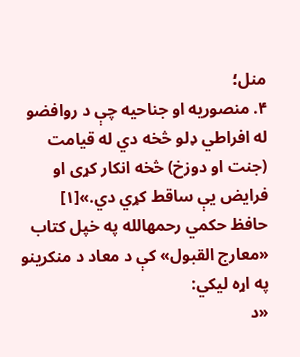منل؛
۴. منصوریه او جناحیه چې د روافضو له افراطي ډلو څخه دي له قیامت (جنت او دوزخ) څخه انکار کړی او فرایض یې ساقط کړي دي.»[۱]
حافظ حکمي رحمهالله په خپل کتاب «معارج القبول» کې د معاد د منکرینو په اړه لیکي:
«د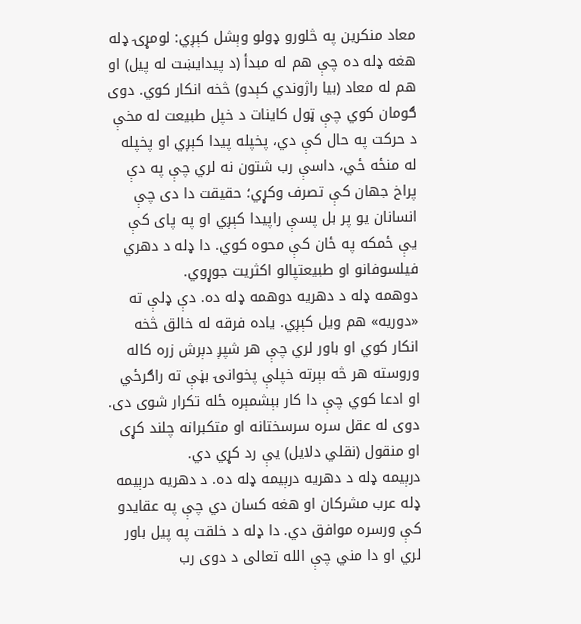معاد منکرین په څلورو ډولو وېشل کېږي: لومړۍ ډله هغه ډله ده چې هم له مبدأ (د پیدایښت له پیل) او هم له معاد (بیا راژوندي کېدو) څخه انکار کوي. دوی ګومان کوي چې ټول کاینات د خپل طبیعت له مخې د حرکت په حال کې دي، پخپله پیدا کېږي او پخپله له منځه ځي، داسې رب شتون نه لري چې په دې پراخ جهان کې تصرف وکړي؛ حقیقت دا دی چې انسانان یو پر بل پسې راپیدا کېږي او په پای کې یې ځمکه په ځان کې محوه کوي. دا ډله د دهري فیلسوفانو او طبیعتپالو اکثریت جوړوي.
دوهمه ډله د دهریه دوهمه ډله ده. دې ډلې ته «دوریه» هم ویل کېږي. یاده فرقه له خالق څخه انکار کوي او باور لري چې هر شپږ دېرش زره کاله وروسته هر څه بېرته خپلې پخوانۍ بڼې ته راګرځي او ادعا کوي چې دا کار بېشمېره ځله تکرار شوی دی. دوی له عقل سره سرسختانه او متکبرانه چلند کړی او منقول (نقلي دلایل) یې رد کړي دي.
درېیمه ډله د دهریه درېیمه ډله ده. د دهریه درېیمه ډله عرب مشرکان او هغه کسان دي چې په عقایدو کې ورسره موافق دي. دا ډله د خلقت په پیل باور لري او دا مني چې الله تعالی د دوی رب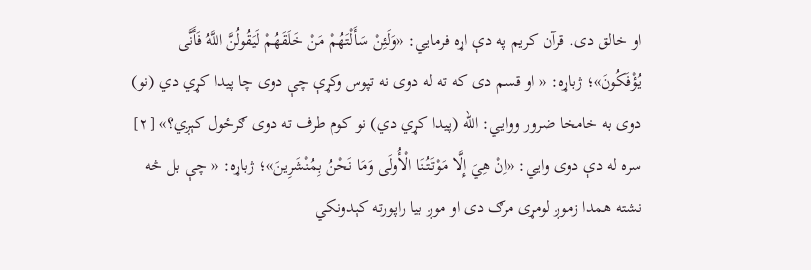او خالق دی. قرآن کریم په دې اړه فرمایي: «وَلَئِنْ سَأَلْتَهُمْ مَنْ خَلَقَهُمْ لَيَقُولُنَّ اللَّهُ فَأَنَّى يُؤْفَكُونَ»؛ ژباړه: « او قسم دى كه ته له دوى نه تپوس وكړې چې دوى چا پیدا كړي دي (نو) دوى به خامخا ضرور ووايي: الله (پیدا كړي دي) نو كوم طرف ته دوى ګرځول كېږي؟» [۲]
سره له دې دوی وایي: «اِنْ هِيَ إِلَّا مَوْتَتُنَا الْأُولَى وَمَا نَحْنُ بِمُنْشَرِينَ»؛ ژباړه: « چې بل څه نشته همدا زموږ لومړی مرګ دى او موږ بيا راپورته كېدونكي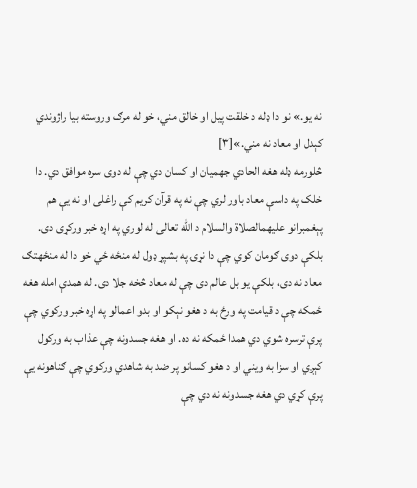نه يو.» نو دا ډله د خلقت پیل او خالق مني، خو له مرګ وروسته بیا راژوندي کېدل او معاد نه مني.»[۳]
څلورمه ډله هغه الحادي جهمیان او کسان دي چې له دوی سره موافق دي. دا خلک په داسې معاد باور لري چې نه په قرآن کریم کې راغلی او نه یې هم پېغمبرانو علیهمالصلاة والسلام د الله تعالی له لوري په اړه خبر ورکړی دی. بلکې دوی ګومان کوي چې دا نړۍ په بشپړ ډول له منځه ځي خو دا له منځهتګ معاد نه دی، بلکې یو بل عالم دی چې له معاد څخه جلا دی. له همدې امله هغه ځمکه چې د قیامت په ورځ به د هغو نېکو او بدو اعمالو په اړه خبر ورکوي چې پرې ترسره شوي دي همدا ځمکه نه ده. او هغه جسدونه چې عذاب به ورکول کېږي او سزا به ویني او د هغو کسانو پر ضد به شاهدي ورکوي چې ګناهونه یې پرې کړي دي هغه جسدونه نه دي چې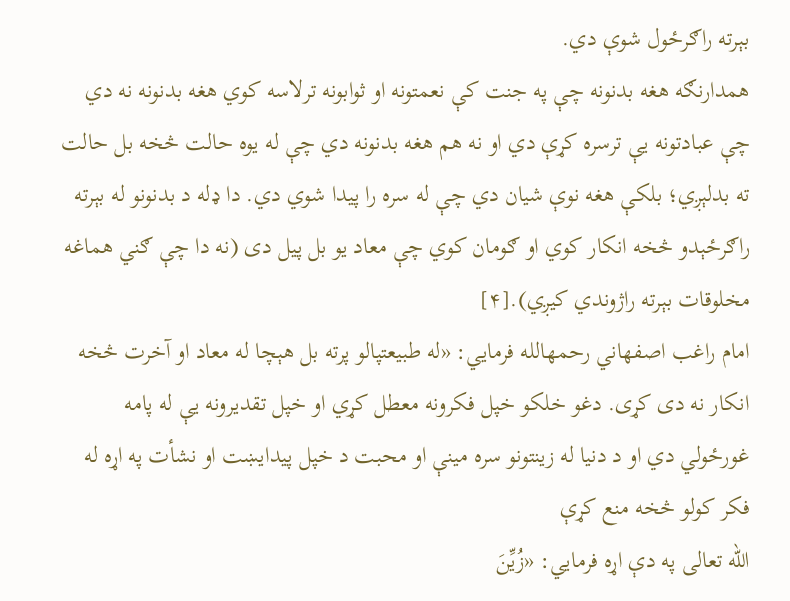بېرته راګرځول شوې دي.
همدارنګه هغه بدنونه چې په جنت کې نعمتونه او ثوابونه ترلاسه کوي هغه بدنونه نه دي چې عبادتونه یې ترسره کړې دي او نه هم هغه بدنونه دي چې له یوه حالت څخه بل حالت ته بدلېږي؛ بلکې هغه نوې شیان دي چې له سره را پیدا شوي دي. دا ډله د بدنونو له بېرته راګرځېدو څخه انکار کوي او ګومان کوي چې معاد یو بل پیل دی (نه دا چې ګني هماغه مخلوقات بېرته راژوندي کیږي).[۴]
امام راغب اصفهاني رحمهالله فرمایي: «له طبیعتپالو پرته بل هېچا له معاد او آخرت څخه انکار نه دی کړی. دغو خلکو خپل فکرونه معطل کړي او خپل تقدیرونه یې له پامه غورځولي دي او د دنیا له زینتونو سره مینې او محبت د خپل پیدایښت او نشأت په اړه له فکر کولو څخه منع کړې
الله تعالی په دې اړه فرمایي: «زُيِّنَ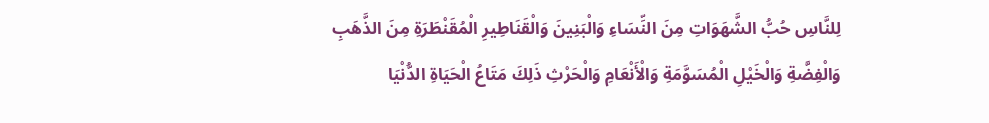لِلنَّاسِ حُبُّ الشَّهَوَاتِ مِنَ النِّسَاءِ وَالْبَنِينَ وَالْقَنَاطِيرِ الْمُقَنْطَرَةِ مِنَ الذَّهَبِ وَالْفِضَّةِ وَالْخَيْلِ الْمُسَوَّمَةِ وَالْأَنْعَامِ وَالْحَرْثِ ذَلِكَ مَتَاعُ الْحَيَاةِ الدُّنْيَا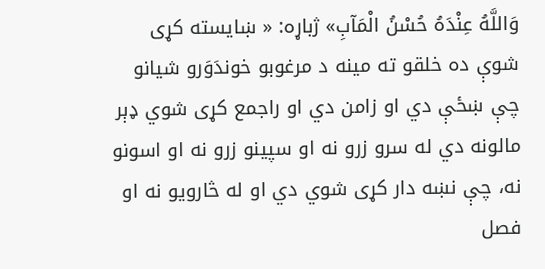وَاللَّهُ عِنْدَهُ حُسْنُ الْمَآبِ» ژباړه: « ښايسته كړى شوې ده خلقو ته مینه د مرغوبو خوندَوَرو شیانو چې ښځې دي او زامن دي او راجمع كړى شوي ډېر مالونه دي له سرو زرو نه او سپینو زرو نه او اسونو نه، چې نښه دار كړى شوي دي او له څارويو نه او فصل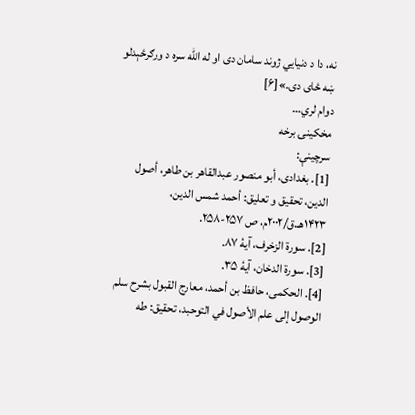نه، دا د دنيايي ژوند سامان دى او له الله سره د ورګرځېدلو ښه ځای دى.»[۶]
دوام لري…
مخکینۍ برخه
سرچینې:
[1]. بغدادی، أبو منصور عبدالقاهر بن طاهر، أصول الدین، تحقیق و تعلیق: أحمد شمس الدین، ۱۴۲۳هـ.ق/۲۰۰۲م، ص ۲۵۷-۲۵۸.
[2]. سورة الزخرف، آیۀ ۸۷.
[3]. سورة الدخان، آیۀ ۳۵.
[4]. الحکمی، حافظ بن أحمد، معارج القبول بشرح سلم الوصول إلی علم الأصول في التوحبد، تحقیق: طه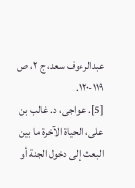عبدالرءوف سعد، ج ۲، ص ۱۱۹-۱۲۰.
[5]. عواجی، د. غالب بن علی، الحیاة الآخرة ما بین البعث إلی دخول الجنة أو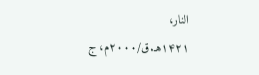النار، ۱۴۲۱هـ.ق/۲۰۰۰م، ج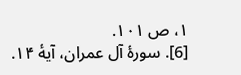۱، ص ۱۰۱.
[6]. سورۀ آل عمران، آیۀ ۱۴.